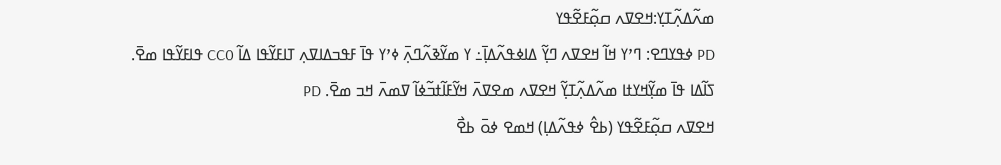ߘߍ߬ߡߍ߲߬ߠߌ߲:ߞߐߜߍ ߛߋ߲߬ߓߐ߬ߟߌ
PD ߦߟߌߣߐ: ߣߴߌ ߞߊ߬ ߞߐߜߍ ߣߌ߲߬ ߡߊߦߟߍ߬ߡߊ߲߫߸ ߌ ߘߌ߬ߢߍ߬ߣߍ߲߫ ߦߴߌ ߟߊ߫ ߓߟߏߡߊߜߍ߲ ߠߊߓߌ߬ߟߊ ߡߊ߬ CC0 ߟߊߓߌ߬ߟߊ ߘߐ߫. ߖߊ߬ߡߊ ߟߊ߫ ߘߌ߲߬ߞߌߙߊ ߘߍ߬ߡߍ߲߬ߠߌ߲߬ ߞߐߜߍ ߘߐߜߍ߫ ߞߌ߬ߓߊ߬ߙߏ߬ߦߊ߬ ߜߘߍ߫ ߞߏ ߘߐ߫. PD
ߞߐߜߍ ߛߋ߲߬ߓߐ߬ߟߌ (ߕߐ߮ ߦߟߍ߬ߡߊ߲) ߞߘߐ ߦߋ߫ ߕߐ߯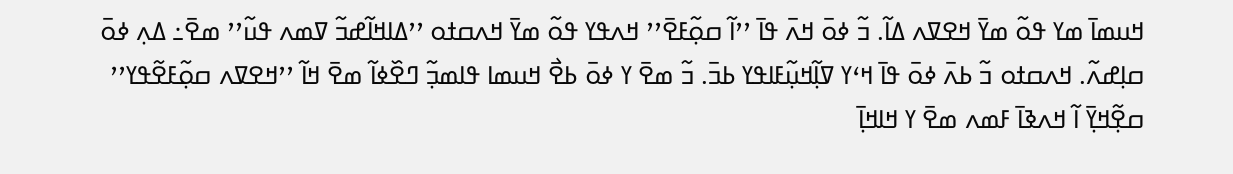ߞߎߘߊ߫ ߘߌ ߟߋ߬ ߘߌ߫ ߞߐߜߍ ߡߊ߬. ߏ߬ ߦߋ߫ ߞߍ߫ ߟߊ߫ ߴߴߊ߬ ߛߋ߲߬ߓߐ߫ߴߴ ߞߍߟߌ ߟߋ߬ ߘߌ߫ ߞߍߛߙߋ ߴߴߡߊߞߊ߬ߝߏ߬ ߜߘߍ ߟߎ߬ߴߴ ߘߐ߫߸ ߡߍ߲ ߦߋ߫ ߛߊ߲ߝߍ߬. ߞߍߛߙߋ ߏ߬ ߕߍ߫ ߦߋ߫ ߟߊ߫ ߞߵߌ ߜߊ߲߬ߞߎ߲߬ߓߊߟߌ ߕߏ߫. ߏ߬ ߘߐ߫ ߌ ߦߋ߫ ߕߐ߯ ߞߎߘߊ ߟߊߘߏ߲߬ ߣߐ߰ߦߊ߬ ߘߐ߫ ߞߊ߬ ߴߴߞߐߜߍ ߛߋ߲߬ߓߐ߬ߟߌߴߴ ߛߐ߲߬ߞߌ߲߫ ߊ߬ ߞߍߢߊ߫ ߓߘߍ ߘߐ߫ ߌ ߞߊߞߊ߲߫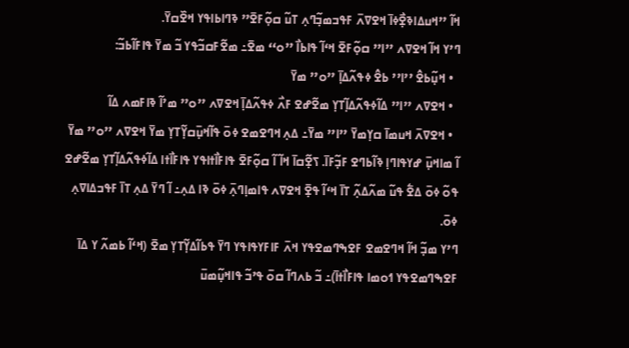ߞߊ߬ ߴߴߞߎߡߊߢߐ߲߯ߦߊ߫ ߞߐߜߍ߫ ߓߟߏߘߏ߲߬ߣߍ߲ ߠߎ߬ ߛߋ߲߬ߓߐ߫ߴߴ ߢߣߊߕߊߟߌ ߞߐ߰ߛߌ߫.
ߣߴߌ ߞߊ߬ ߞߐߜߍ ߴߴߊߴߴ ߛߋ߲߬ߓߐ߫ ߞߵߊ߬ ߟߊߕߊ߯ ߴߴߋߵߵ ߘߐ߫߸ ߘߐ߬ߓߛߏ߬ߟߌ ߏ߬ ߘߌ߫ ߟߊߓߊ߬ߕߏ߬:
  • ߞߎ߲߬ߕߐ߮ ߴߴߊߴߴ ߕߐ߮ ߦߟߍ߬ߡߊ߲߫ ߴߴߋߴߴ ߘߌ߫
  • ߞߐߜߍ ߴߴߊߴߴ ߡߊ߬ߦߟߍ߬ߡߊ߲߬ߠߌ߲ ߘߐ߬ߝߐ ߓߍ߯ ߦߟߍ߬ߡߊ߲߫ ߞߐߜߍ ߴߴߋߴߴ ߘߴߊ߬ ߢߊߓߘߍ ߡߊ߬
  • ߞߐߜߍ߫ ߞߎߘߊ߫ ߛߌ߲ߘߌ߫ ߴߴߊߴߴ ߘߌ߫߸ ߡߍ߲ ߞߣߐߘߐ ߦߋ߫ ߟߊ߬ߞߎ߲߫ߛߌ߲߬ߠߌ߲ ߘߌ߫ ߞߐߜߍ ߴߴߋߴߴ ߘߌ߫
ߊ߬ ߘߊߞߎ߲߫ ߝߌߟߊߣߊ߲ ߢߊ߬ߕߣߐ ߓߏ߲߬ߓߊ߫. ߖߐ߲߬ߛߊ߫ ߞߊ߬ ߊ߬ ߛߋ߲߬ߓߐ߫ ߟߊߓߊ߯ߙߊߟߌ ߟߊߓߊ߯ߙߊ ߡߊ߬ߦߟߍ߬ߡߊ߲߬ߠߌ߲ ߘߐ߬ߝߐ ߟߋ߬ ߦߋ߫ ߡߐ߱ ߟߎ߬ ߘߍ߬ߡߍ߲߬ ߠߊ߫ ߞߵߊ߬ ߟߐ߲߫ ߞߐߜߍ ߟߊߘߊ߲ߣߍ߲߫ ߦߋ߫ ߢߊ ߡߍ߲߸ ߊ߬ ߣߌ߫ ߡߍ߲ ߠߊ߫ ߓߟߏߡߊߜߍ߲ ߦߋ߫.
ߣߴߌ ߘߏ߲߬ ߞߊ߬ ߞߣߐߘߐ ߓߐߒߣߘߐߟߌ ߞߍ߫ ߓߊߓߌߟߊߟߌ ߣߌ߫ ߟߕߊ߬ߡߌ߲߬ߠߌ߲ ߘߐ߫ (ߞߵߊ߬ ߕߘߍ߬ ߌ ߡߊ߫ ߓߐߒߣߘߐߟߌ ߗߋߘߊ ߟߊߓߊ߯ߙߊ߫)߸ ߏ߬ ߕߍߣߊ߬ ߛߋ߫ ߟߴߏ߬ ߟߊߞߎ߲߬ߘߎ߫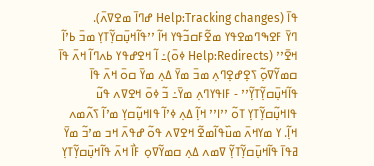ߟߊ߫ (Help:Tracking changes ߝߣߊ߫ ߘߐߜߍ߫).
ߣߌ߫ ߓߐߒߣߘߐߟߌ ߘߐ߬ߓߛߏ߬ߟߌ ߞߊ߬ ߴߴߟߊ߬ߞߎ߲߫ߛߌ߲߬ߠߌ߲ ߘߏ߫ ߕߴߊ߬ ߞߐ߫ߴߴ (Help:Redirects ߦߋ߫)߸ ߊ߬ ߞߐߝߟߌ ߕߍߣߊ߬ ߞߍ߫ ߟߊ߫ ߛߘߌ߬ߜߋ߲߬ ߖߐ߲ߝߐ߲ߣߍ߲ ߘߏ߫ ߘߌ߫ ߡߍ߲ ߘߌ߫ ߛߋ߫ ߞߍ߫ ߟߊ߫ ߟߊ߬ߞߎ߲߫ߛߌ߲߬ߠߌ߲߬ߴߴ - ߓߊߟߌߣߍ߲ ߘߌ߫߸ ߏ߬ ߦߋ߫ ߞߐߜߍ ߟߎ߬ ߟߊߞߎ߲߬ߛߌ߲߬ߠߌ߲ ߠߋ߬ ߴߴߊߴߴ ߞߊ߲߬ ߡߍ߲ ߦߴߊ߬ ߟߊߞߎ߲߬ߛߌ߲ ߘߴߊ߬ ߖߍ߬ߘߍ ߞߊ߲߬. ߌ ߘߌߞߍ߫ ߘߎ߰ߟߊ߬ߘߐ߬ ߞߐߜߍ ߟߋ߬ ߝߟߍ߫ ߞߏ ߘߴߏ߬ ߘߌ߫ ߥߟߊ߫ ߟߊ߬ߞߎ߲߫ߛߌ߲߬ߠߌ߲߬ ߜߘߍ ߡߍ߲ ߛߘߌ߬ߜߋ߲ ߓߊ߯ ߞߍ߫ ߟߊ߬ߞߎ߲߫ߛߌ߲߬ߠߌ߲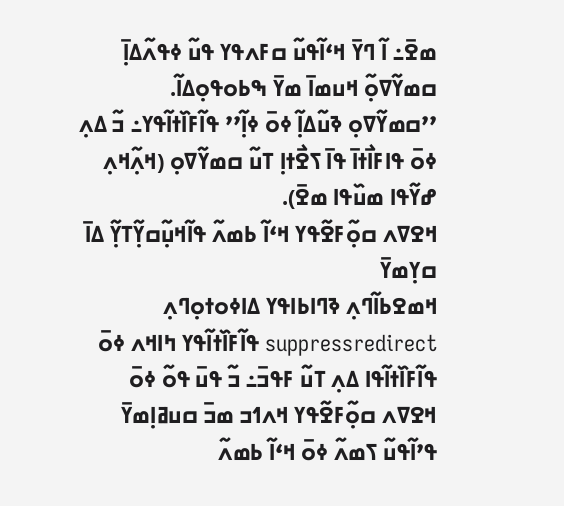ߘߐ߫߸ ߊ߬ ߣߌ߫ ߞߵߊ߬ߟߎ߬ ߛߓߍߟߌ ߟߎ߬ ߦߟߍ߬ߡߊ߲߫ ߛߘߌ߬ߜߋ߲߬ ߞߎߘߊ߫ ߘߌ߫ ߒߕߋߟߋ߲ߡߊ߬. ߴߴߛߘߌ߬ߜߋ߲ ߢߎ߬ߡߊ߲߬ ߦߋ߫ ߦߊ߲߬ߴߴ ߟߊ߬ߓߊ߰ߙߊ߬ߟߌ߸ ߏ߬ ߡߍ߲ ߦߋ߫ ߟߊߓߊ߯ߙߊ߫ ߟߊ߫ ߖߐ߯ߙߊ߲ ߠߎ߬ ߛߘߌ߬ߜߋ߲ (ߞߍ߲߬ߞߍ߲ ߝߌ߬ߟߊ ߘߎ߰ߟߊ ߘߐ߫).
ߞߐߜߍ ߛߋ߲߬ߓߐ߬ߟߌ ߞߵߊ߬ ߕߘߍ߬ ߟߊ߬ߞߎ߲߬ߛߌ߲߬ߠߌ߲߬ ߡߊ߫ ߛߌ߲ߘߌ߫
ߞߘߐߕߊ߬ߣߍ߲ ߢߣߊߕߊߟߌ ߡߊߦߋߙߋ߲ߣߍ߲
suppressredirect ߟߊ߬ߓߊ߰ߙߊ߬ߟߌ ߤߊߞߍ ߦߋ߫ ߟߊ߬ߓߊ߰ߙߊ߬ߟߊ ߡߍ߲ ߠߎ߬ ߓߟߏ߫߸ ߏ߬ ߟߎ߫ ߟߋ߬ ߦߋ߫ ߞߐߜߍ ߛߋ߲߬ߓߐ߬ߟߌ ߞߍߗߏ ߘߏ߫ ߛߎߥߊ߲ߘߌ߫ ߟߴߊ߬ߟߎ߬ ߖߘߍ߬ ߦߋ߫ ߞߵߊ߬ ߕߘߍ߬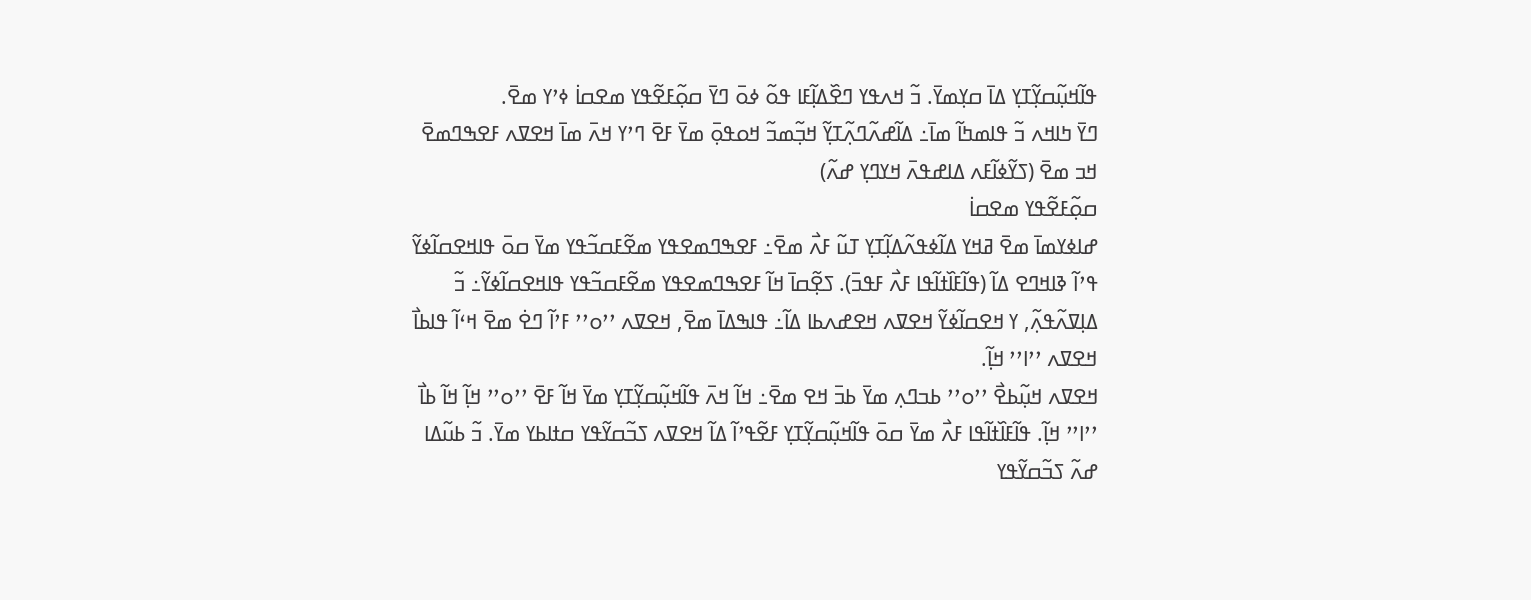ߟߊ߬ߞߎ߲߬ߛߌ߲߬ߠߌ߲ ߡߊ߫ ߛߌ߲ߘߌ߫. ߏ߬ ߞߍߟߌ ߣߐ߰ߡߊ߲߬ߓߊ ߟߋ߬ ߦߋ߫ ߣߌ߫ ߛߋ߲߬ߓߐ߬ߟߌ ߘߐߛߊ߭ ߦߴߌ ߘߐ߫.
ߣߌ߫ ߤߊߞߍ ߏ߬ ߟߊߘߤߊ߬ ߘߊ߫߸ ߡߊ߬ߝߍ߬ߣߍ߲߬ߠߌ߲߬ ߞߏ߲߬ߘߏ߬ ߞߋߟߋ߲߫ ߘߌ߫ ߓߐ߫ ߣߴߌ ߞߍ߫ ߘߊ߫ ߞߐߜߍ ߓߐߒߣߘߐ߫ ߞߏ ߘߐ߫ (ߖߌ߬ߦߊ߬ߓߍ ߡߊߝߟߍ߫ ߞߌߣߌ߲ ߝߍ߬)
ߛߋ߲߬ߓߐ߬ߟߌ ߘߐߛߊ߭
ߝߊߦߌߘߊ߫ ߘߐ߫ ߥߞߌ ߡߊ߬ߦߟߍ߬ߡߊ߲߬ߠߌ߲ ߠߎ߬ ߓߍ߯ ߘߐ߫߸ ߓߐߒߣߘߐߟߌ ߘߐ߬ߓߛߏ߬ߟߌ ߘߌ߫ ߛߋ߫ ߟߊߞߐߛߊ߬ߦߌ߬ ߟߴߊ߬ ߢߊߞߣߐ ߡߊ߬ (ߟߊ߬ߓߊ߰ߙߊ߬ߟߊ ߓߍ߯ ߓߟߏ߫). ߖߐ߲߬ߛߊ߫ ߞߊ߬ ߓߐߒߣߘߐߟߌ ߘߐ߬ߓߛߏ߬ߟߌ ߟߊߞߐߛߊ߬ߦߌ߬߸ ߏ߬ ߡߊ߲ߜߍ߬ߟߍ߲߬, ߌ ߞߐߛߊ߬ߦߌ߬ ߞߐߜߍ ߞߐߝߍߕߊ ߡߊ߬߸ ߟߊߒߡߊ߫ ߘߐ߫, ߞߐߜߍ ߴߴߋߴߴ ߓߴߊ߬ ߣߐ߭ ߘߐ߫ ߞߵߊ߬ ߟߊߕߊ߯ ߞߐߜߍ ߴߴߊߴߴ ߞߊ߲߬.
ߞߐߜߍ ߞߎ߲߬ߕߐ߯ ߴߴߋߴߴ ߕߏߣߍ߲ ߘߌ߫ ߕߏ߫ ߞߐ ߘߐ߫߸ ߞߊ߬ ߞߍ߫ ߟߊ߬ߞߎ߲߬ߛߌ߲߬ߠߌ߲ ߘߌ߫ ߞߊ߬ ߓߐ߫ ߴߴߋߴߴ ߞߊ߲߬ ߞߊ߬ ߕߊ߯ ߴߴߊߴߴ ߞߊ߲߬. ߟߊ߬ߓߊ߰ߙߊ߬ߟߊ ߓߍ߯ ߘߌ߫ ߛߋ߫ ߟߊ߬ߞߎ߲߬ߛߌ߲߬ߠߌ߲ ߓߐ߬ߟߴߊ߬ ߡߊ߬ ߞߐߜߍ ߖߏ߬ߛߌ߬ߟߌ ߛߙߊߕߌ ߘߌ߫. ߏ߬ ߕߎ߬ߡߊ ߝߍ߬ ߖߏ߬ߛߌ߬ߟߌ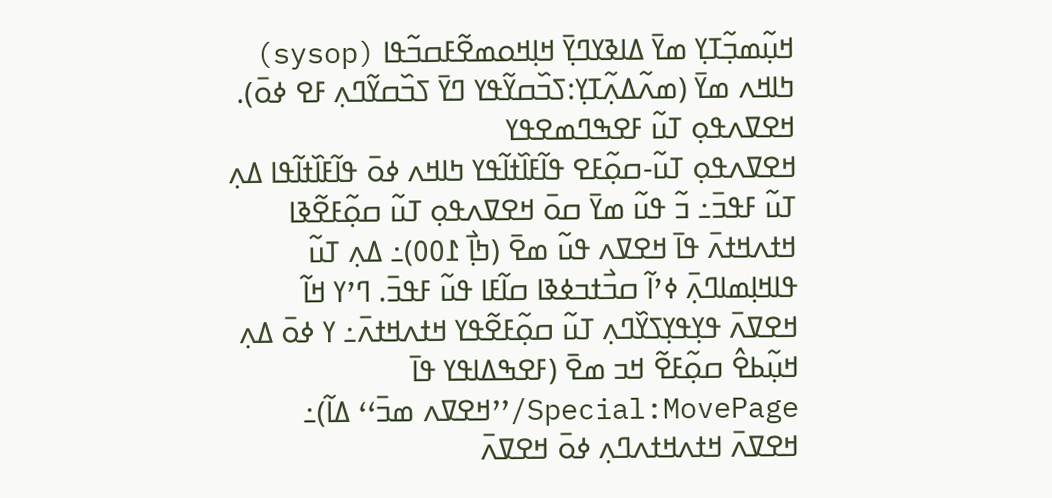ߞߎ߲߬ߘߏ߲߬ߠߌ߲ ߘߌ߫ ߡߊߢߌߣߌ߲߫ ߞߊ߲ߞߋߘߐ߬ߓߛߏ߬ߟߊ (sysop) ߤߊߞߍ ߘߌ߫ (ߘߍ߬ߡߍ߲߬ߠߌ߲:ߖߏ߰ߛߌ߬ߟߌ ߣߌ߫ ߖߏ߰ߛߌ߬ߣߍ߲ ߓߐ ߦߋ߫).
ߞߐߜߍߟߋ߲ ߠߎ߬ ߓߐߒߣߘߐߟߌ
ߞߐߜߍߟߋ߲ ߠߎ߬-ߛߋ߲߬ߓߐ ߟߊ߬ߓߊ߰ߙߊ߬ߟߌ ߤߊߞߍ ߦߋ߫ ߟߊ߬ߓߊ߰ߙߊ߬ߟߊ ߡߍ߲ ߠߎ߬ ߓߟߏ߫߸ ߏ߬ ߟߎ߬ ߘߌ߫ ߛߋ߫ ߞߐߜߍߟߋ߲ ߠߎ߬ ߛߋ߲߬ߓߐ߬ߢߊ ߞߙߍߞߙߍ߫ ߟߊ߫ ߞߐߜߍ ߟߎ߬ ߘߐ߫ (ߤߊ߲߯ ߁߀߀)߸ ߡߍ߲ ߠߎ߬ ߟߊߞߊ߲ߘߊߣߍ߲߫ ߦߴߊ߬ ߛߏ߯ߙߏߦߢߊ ߛߊ߬ߓߊ ߟߎ߬ ߓߟߏ߫. ߣߴߌ ߞߊ߬ ߞߐߜߍ߫ ߟߌ߲ߟߌ߲ߖߌ߰ߣߍ߲ ߠߎ߬ ߛߋ߲߬ߓߐ߬ߟߌ ߞߙߍߞߙߍ߫߸ ߌ ߦߋ߫ ߡߍ߲ ߞߎ߲߬ߕߐ߮ ߛߋ߲߬ߓߐ߬ ߞߏ ߘߐ߫ (ߓߐߒߡߊߟߌ ߟߊ߫ Special:MovePage/ߴߴߞߐߜߍ ߘߏ߫ߵߵ ߡߊ߬)߸ ߞߐߜߍ߫ ߞߙߍߞߙߍߣߍ߲ ߦߋ߫ ߞߐߜߍ߫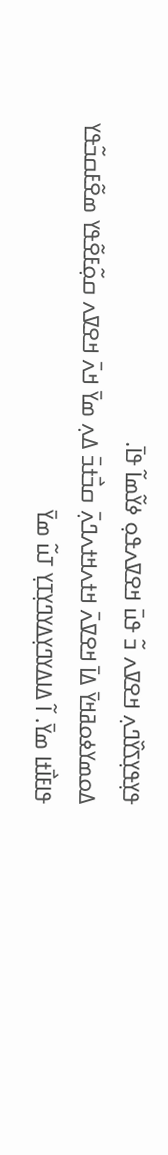ߟߌ߲ߟߌ߲ߖߌ߰ߣߍ߲ ߞߐߜߍ ߏ߬ ߟߎ߫ ߞߐߜߍߟߋ߲ ߦߌ߬ߘߊ߬ ߟߊ߫.
ߡߋߘߌߦߋߥߞߌ߫ ߡߊ߫ ߞߐߜߍ߫ ߞߙߍߞߙߍߣߍ߲߫ ߛߏ߯ߙߏ߫ ߡߍ߲ ߘߌ߫ ߞߍ߫ ߞߐߜߍ ߛߋ߲߬ߓߐ߬ߟߌ ߘߐ߬ߓߛߏ߬ߟߌ ߟߊߓߊ߯ߙߊ ߘߌ߫. ߊ߬ ߡߊߡߌߣߌ߲ߡߌߣߌ߲ߠߌ߲ ߠߎ߬ ߘߌ߫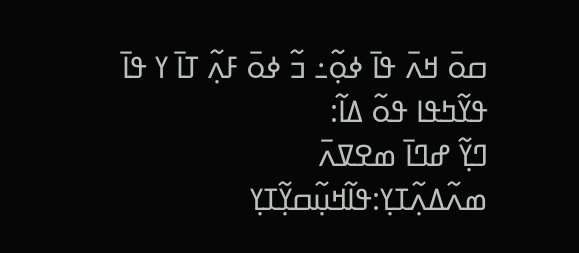ߛߋ߫ ߞߍ߫ ߟߊ߫ ߦߋ߲߬߸ ߏ߬ ߦߋ߫ ߓߍ߲߬ ߠߊ߫ ߌ ߟߊ߫ ߟߌ߬ߤߟߊ ߟߋ߬ ߡߊ߬:
ߣߌ߲߬ ߝߣߊ߫ ߘߐߜߍ߫
ߘߍ߬ߡߍ߲߬ߠߌ߲:ߟߊ߬ߞߎ߲߬ߛߌ߲߬ߠߌ߲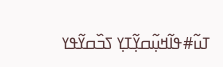ߠߎ߬#ߟߊ߬ߞߎ߲߬ߛߌ߲߬ߠߌ߲ ߖߏ߰ߛߌ߬ߟߌ